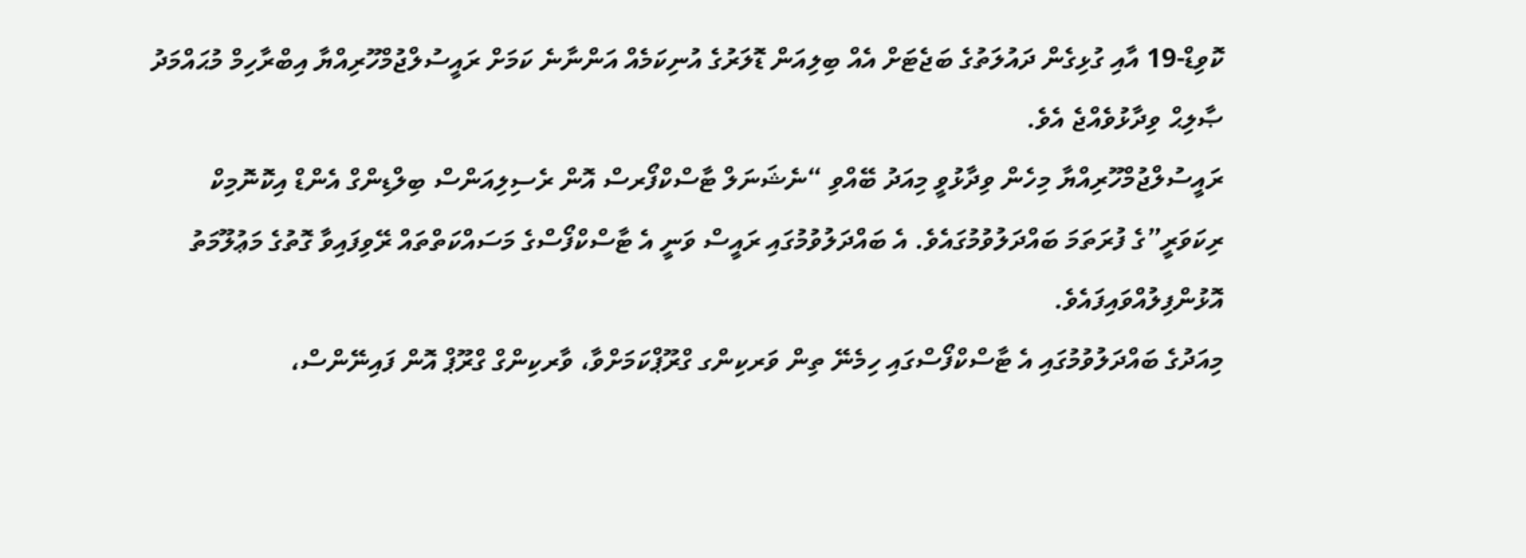ކޮވިޑް-19 އާއި ގުޅިގެން ދައުލަތުގެ ބަޖެޓަށް އެއް ބިލިއަން ޑޮލަރުގެ އުނިކަމެއް އަންނާނެ ކަމަށް ރައީސުލްޖުމްހޫރިއްޔާ އިބްރާހިމް މުޙައްމަދު ޞާލިޙް ވިދާޅުވެއްޖެ އެވެ.
ރައީސުލްޖުމްހޫރިއްޔާ މިހެން ވިދާޅުވީ މިއަދު ބޭއްވި “ނެޝަނަލް ޓާސްކްފޯރސް އޮން ރެސިލިއަންސް ބިލްޑިންގް އެންޑް އިކޮނޮމިކް ރިކަވަރީ”ގެ ފުރަތަމަ ބައްދަލުވުމުގައެވެ. އެ ބައްދަލުވުމުގައި ރައީސް ވަނީ އެ ޓާސްކްފޯސްގެ މަސައްކަތްތައް ރޭވިފައިވާ ގޮތުގެ މަޢުލޫމަތު އޮޅުންފިލުއްވައިފައެވެ.
މިއަދުގެ ބައްދަލުވުމުގައި އެ ޓާސްކްފޯސްގައި ހިމެނޭ ތިން ވަރކިންގ ގްރޫޕްކަމަށްވާ، ވާރކިންގް ގްރޫޕް އޮން ފައިނޭންސް،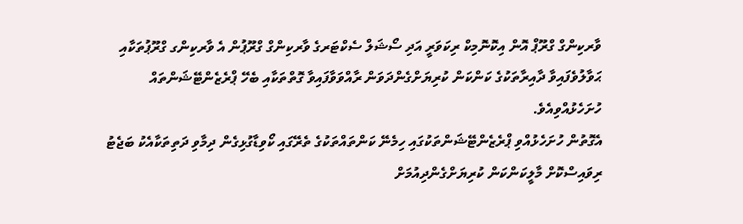ވާރކިންގް ގްރޫޕް އޮން އިކޮނޮމިކް ރިކަވަރީ އަދި ސޯޝަލް ސެކްޓަރގެ ވާރކިންގް ގްރޫޕުން އެ ވާރކިންގ ގްރޫޕުތަކާއި ޙަވާލުވެފައިވާ ދާއިރާތަކުގެ ކަންކަން ކުރިޔަށްގެންދަވަން ރާއްވަވާފައިވާ ގޮތްތަކާއި ބެހޭ ޕްރެޒެންޓޭޝަންތައް ހުށަހެޅުއްވިއެވެ.
އެގޮތުން ހުށަހެޅުއްވި ޕްރެޒެންޓޭޝަންތަކުގައި ހިމެނޭ ކަންތައްތަކުގެ ތެރޭގައި ކޯވިޑާގުޅިގެން ދިމާވި ދަތިތަކާއެކު ބަޖެޓު ރިވައިސްކޮށް މާލީކަންކަން ކުރިޔަށްގެންދިއުމަށް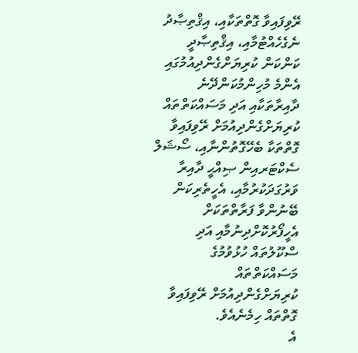ރޭވިފައިވާ ގޮތްތަކާއި، އިޤްތިޞާދު ނެގެހެއްޓުމާއި، އިޤްތިޞާދީ ކަންކަން ކުރިޔަށްގެންދިއުމުގައި އެންމެ މުހިންމުކަންދޭނެ ދާއިރާތަކާއި އަދި މަސައްކަތްތައް ކުރިޔަށްގެންދިއުމަށް ރޭވިފައިވާ ގޮތްތަކާ ބެހޭގޮތުންނާއި، ސޯޝަލް ސެކްޓަރއިން ޞިއްޙީ ދާއިރާ ވަރުގަދަކުރުމާއި، އެހީތެރިކަން ބޭނުންވާ ފަރާތްތަކަށް އެހީފޯރުކޮށްދިނުމާއި އަދި ސްކޫލުތައް ހުޅުވުމުގެ މަސައްކަތްތައް ކުރިޔަށްގެންދިއުމަށް ރޭވިފައިވާ ގޮތްތައް ހިމެނެއެވެ.
އެ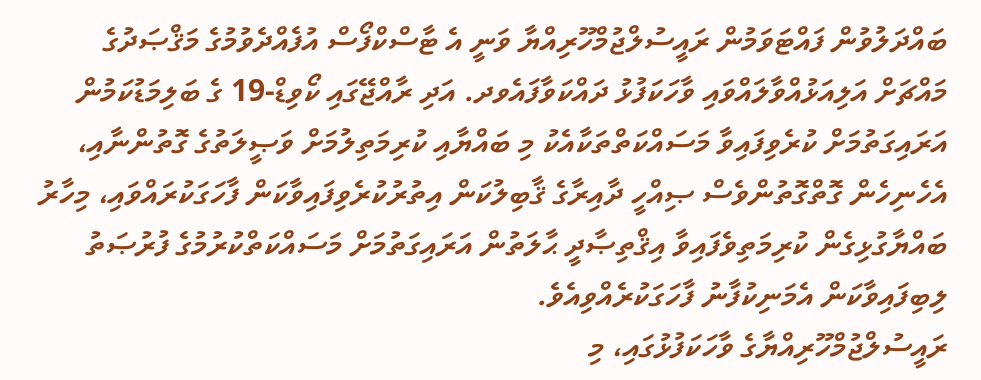ބައްދަލުވުން ފައްޓަވަމުން ރައީސުލްޖުމްހޫރިއްޔާ ވަނީ އެ ޓާސްކްފޯސް އުފެއްދެވުމުގެ މަޤްޞަދުގެ މައްޗަށް އަލިއަޅުއްވާލައްވައި ވާހަކަފުޅު ދައްކަވާފައެވދ. އަދި ރާއްޖޭގައި ކޯވިޑް-19 ގެ ބަލިމަޑުކަމުން އަރައިގަތުމަށް ކުރެވިފައިވާ މަސައްކަތްތަކާއެކު މި ބައްޔާއި ކުރިމަތިލުމަށް ވަޞީލަތުގެ ގޮތުންނާއި، އެހެނިހެން ގޮތްގޮތުންވެސް ޞިއްހީ ދާއިރާގެ ޤާބިލުކަން އިތުރުކުރެވިފައިވާކަން ފާހަގަކުރައްވައި، މިހާރު ބައްޔާގުޅިގެން ކުރިމަތިވެފައިވާ އިޤްތިޞާދީ ޙާލަތުން އަރައިގަތުމަށް މަސައްކަތްކުރުމުގެ ފުރުޞަތު ލިބިފައިވާކަން އެމަނިކުފާނު ފާހަގަކުރެއްވިއެވެ.
ރައީސުލްޖުމްހޫރިއްޔާގެ ވާހަކަފުޅުގައި، މި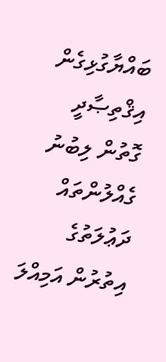ބައްޔާގުޅިގެން އިޤްތިޞާދީ ގޮތުން ލިބުނު ގެއްލުންތައް ދަޢުލަތުގެ އިތުރުން އަމިއްލަ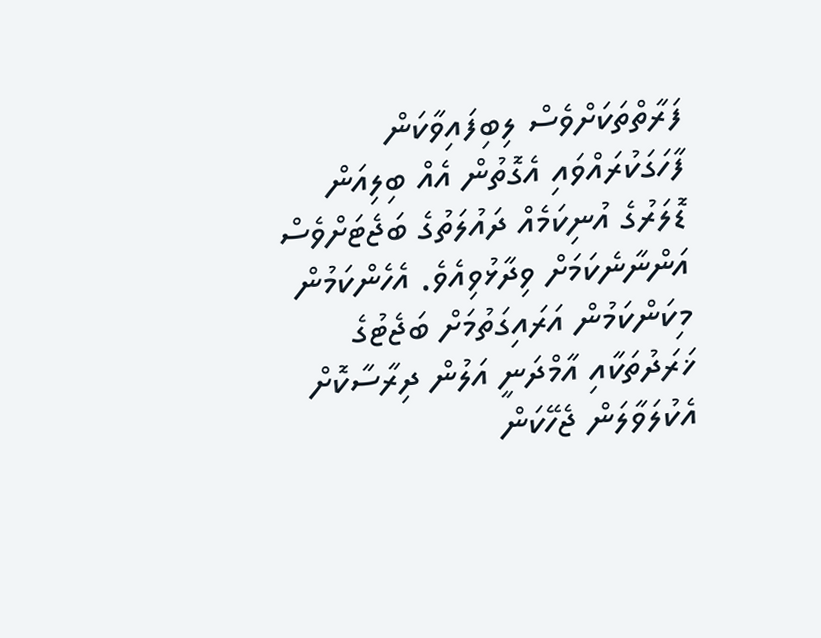ފަރާތްތަކަށްވެސް ލިބިފައިވާކަން ފާހަގަކުރައްވައި އެގޮތުން އެއް ބިލިއަން ޑޮލަރުގެ އުނިކަމެއް ދައުލަތުގެ ބަޖެޓަށްވެސް އަންނާނެކަމަށް ވިދާޅުވިއެވެ. އެހެންކަމުން މިކަންކަމުން އަރައިގަތުމަށް ބަޖެޓުގެ ޚަރަދުތަކާއި އާމްދަނީ އަލުން ދިރާސާކޮށް އެކުލަވާލަން ޖެހޭކަން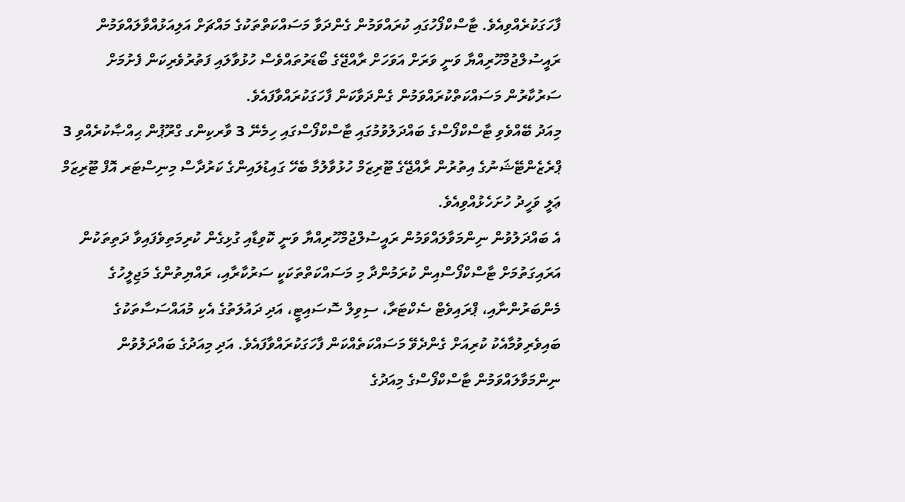ފާހަގަކުރެއްވިއެވެ. ޓާސްކްފޯހުގައި ކުރައްވަމުން ގެންދަވާ މަސައްކަތްތަކުގެ މައްޗަށް އަލިއަޅުއްވާލައްވަމުން ރައީސުލްޖުމްހޫރިއްޔާ ވަނީ ވަރަށް އަވަހަށް ރާއްޖޭގެ ބޯޑަރުތައްވެސް ހުޅުވާލައި ފަތުރުވެރިކަން ފެށުމަށް ސަރުކާރުން މަސައްކަތްކުރައްވަމުން ގެންދަވާކަން ފާހަގަކުރައްވާފައެވެ.
މިއަދު ބޭއްވެވި ޓާސްކްފޯސްގެ ބައްދަލުވުމުގައި ޓާސްކްފޯސްގައި ހިމެނޭ 3 ވާރކިންގ ގްރޫޕުން ޙިއްޞާކުރެއްވި 3 ޕްރެޒެންޓޭޝަނުގެ އިތުރުން ރާއްޖޭގެ ޓޫރިޒަމް ހުޅުވާލުމާ ބެހޭ ގައިޑުލައިންގެ ކަރުދާސް މިނިސްޓަރ އޮފް ޓޫރިޒަމް ޢަލީ ވަހީދު ހުށަހެޅުއްވިއެވެ.
އެ ބައްދަލުވުން ނިންމަވާލައްވަމުން ރައީސުލްޖުމްހޫރިއްޔާ ވަނީ ކޮވިޑާއި ގުޅިގެން ކުރިމަތިވެފައިވާ ދަތިތަކުން އަރައިގަތުމަށް ޓާސްކްފޯސްއިން ކުރަމުންދާ މި މަސައްކަތްތަކަކީ ސަރުކާރާއި، ރައްޔިތުންގެ މަޖިލީހުގެ މެންބަރުންނާއި، ޕްރައިވެޓް ސެކްޓަރާ، ސިވިލް ސޮސައިޓީ، އަދި ދައުލަތުގެ އެކި މުއައްސަސާތަކުގެ ބައިވެރިވުމާއެކު ކުރިއަށް ގެންދެވޭ މަސައްކަތެއްކަން ފާހަގަކުރައްވާފައެވެ. އަދި މިއަދުގެ ބައްދަލުވުން ނިންމަވާލައްވަމުން ޓާސްކްފޯސްގެ މިއަދުގެ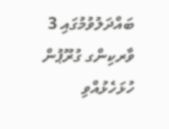ބައްދަލުވުމުގައި 3 ވާރކިންގ ގުރޫޕުން ހުޅަހެޅުއްވި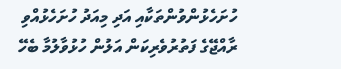ހުށަހެޅުންވުންތަކާއި އަދި މިއަދު ހުށަހެޅުއްވި ރާއްޖޭގެ ފަތުރުވެރިކަން އަލުން ހުޅުވާލުމާ ބެހޭ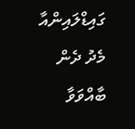ގައިޑްލައިންއާ މެދު ދެން ބާއްވަވާ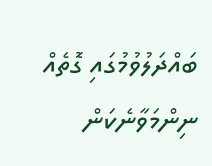ބައްދަލުވުމުގައި ގޮތެއް ނިންމަވާނެކަން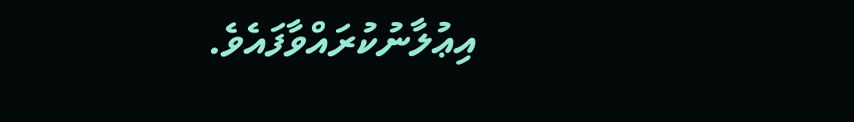އިޢުލާނުކުރައްވާފައެވެ.